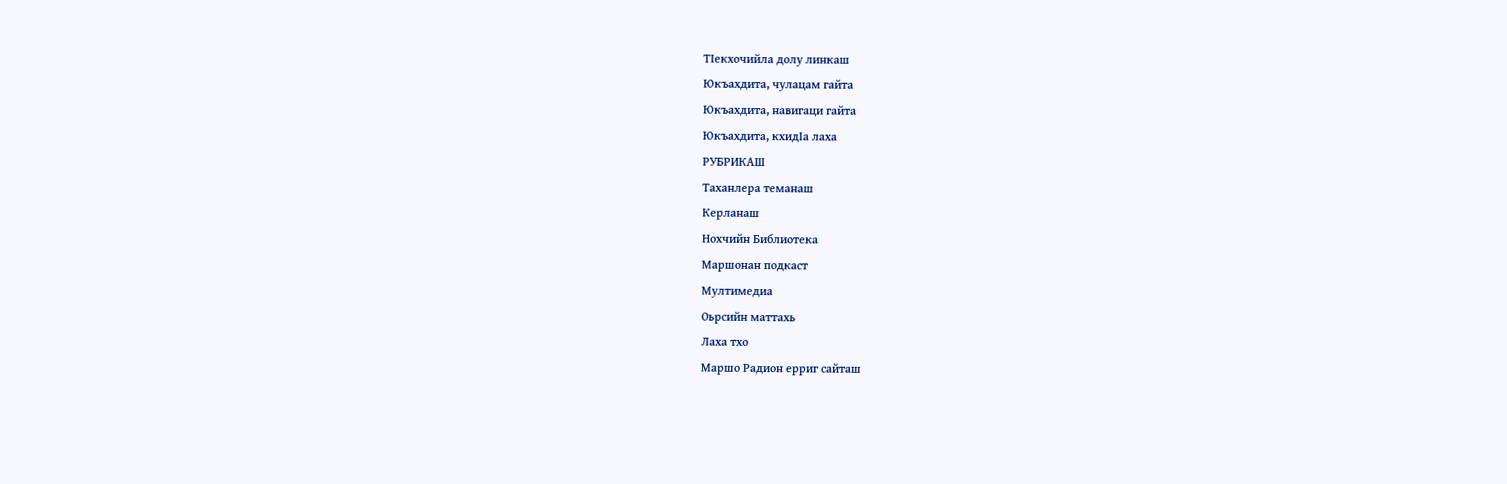ТIекхочийла долу линкаш
Юкъахдита, чулацам гайта
Юкъахдита, навигаци гайта
Юкъахдита, кхидIа лаха
РУБРИКАШ
Таханлера теманаш
Керланаш
Нохчийн Библиотека
Маршонан подкаст
Мултимедиа
Оьрсийн маттахь
Лаха тхо
Маршо Радион ерриг сайташ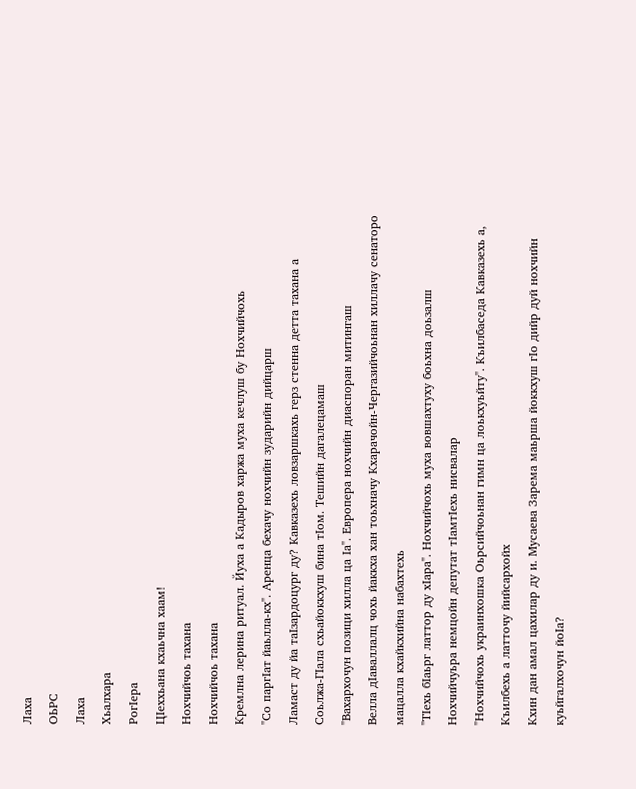Лаха
ОЬРС
Лаха
Хьалхара
РогIера
ЦIеххьана кхаьчна хаам!
Нохчийчоь тахана
Нохчийчоь тахана
Кремлна лерина ритуал. Йуха а Кадыров харжа муха кечлуш бу Нохчийчохь
"Со паргIат йаьлла-кх". Аренца бехачу нохчийн зударийн дийцарш
Ламаст ду йа таIзардоцург ду? Кавказехь ловзаршкахь герз стенна детта тахана а
Соьлжа-ГIала схьайоккхуш бина тIом. Тешийн дагалецамаш
"Вахархочун позици хилла ца Iа". Европера нохчийн диаспоран митингаш
Велла дIаваллалц чохь йаккха хан тоьхначу Кхарачойн-Чергазийчоьнан хиллачу сенаторо мацалла кхайкхийна набахтехь
"ТIехь бIаьрг латтор ду хIара". Нохчийчохь муха вовшахтуху боьхна доьзалш
Нохчийчуьра немцойн депутат тIамтIехь нисвалар
"Нохчийчохь украинхошка Оьрсийчоьнан гимн ца лоькхуьйту". Къилбаседа Кавказехь а, Къилбехь а латточу йийсархойх
Кхин дан амал цахилар ду и. Мусаева Зарема маьрша йоккхуш гӀо дийр дуй нохчийн куьйгалхочун йоӀа?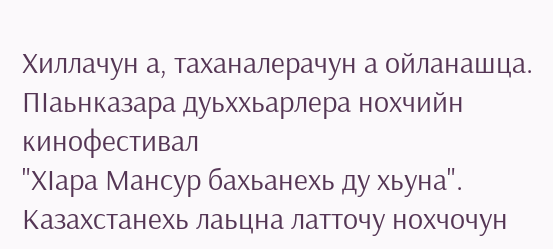Хиллачун а, таханалерачун а ойланашца. ПIаьнказара дуьххьарлера нохчийн кинофестивал
"ХIара Мансур бахьанехь ду хьуна". Казахстанехь лаьцна латточу нохчочун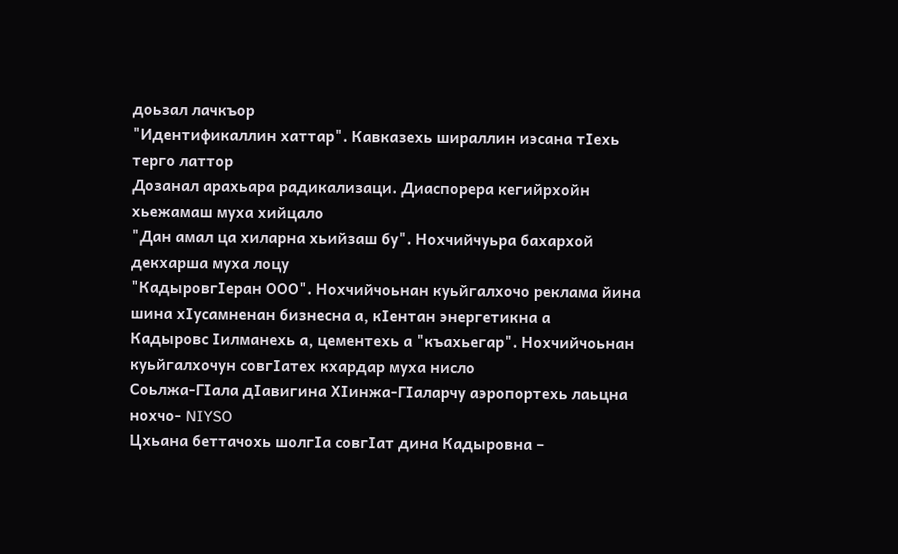доьзал лачкъор
"Идентификаллин хаттар". Кавказехь шираллин иэсана тIехь терго латтор
Дозанал арахьара радикализаци. Диаспорера кегийрхойн хьежамаш муха хийцало
"Дан амал ца хиларна хьийзаш бу". Нохчийчуьра бахархой декхарша муха лоцу
"КадыровгIеран ООО". Нохчийчоьнан куьйгалхочо реклама йина шина хIусамненан бизнесна а, кIентан энергетикна а
Кадыровс Iилманехь а, цементехь а "къахьегар". Нохчийчоьнан куьйгалхочун совгIатех кхардар муха нисло
Соьлжа-ГIала дIавигина ХIинжа-ГIаларчу аэропортехь лаьцна нохчо- NIYSO
Цхьана беттачохь шолгIа совгIат дина Кадыровна –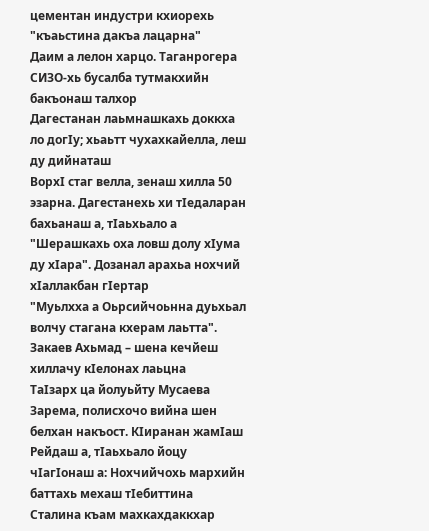цементан индустри кхиорехь "къаьстина дакъа лацарна"
Даим а лелон харцо. Таганрогера СИЗО-хь бусалба тутмакхийн бакъонаш талхор
Дагестанан лаьмнашкахь доккха ло догIу; хьаьтт чухахкайелла, леш ду дийнаташ
ВорхI стаг велла, зенаш хилла 50 эзарна. Дагестанехь хи тIедаларан бахьанаш а, тIаьхьало а
"Шерашкахь оха ловш долу хIума ду хIара". Дозанал арахьа нохчий хIаллакбан гIертар
"Муьлхха а Оьрсийчоьнна дуьхьал волчу стагана кхерам лаьтта". Закаев Ахьмад – шена кечйеш хиллачу кIелонах лаьцна
ТаIзарх ца йолуьйту Мусаева Зарема, полисхочо вийна шен белхан накъост. КIиранан жамIаш
Рейдаш а, тIаьхьало йоцу чIагIонаш а: Нохчийчохь мархийн баттахь мехаш тIебиттина
Сталина къам махкахдаккхар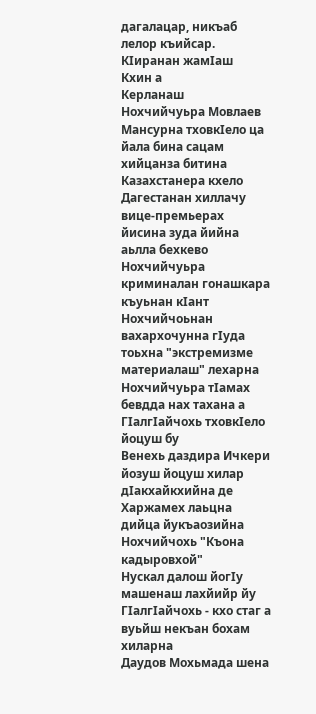дагалацар, никъаб лелор къийсар. КIиранан жамIаш
Кхин а
Керланаш
Нохчийчуьра Мовлаев Мансурна тховкIело ца йала бина сацам хийцанза битина Казахстанера кхело
Дагестанан хиллачу вице-премьерах йисина зуда йийна аьлла бехкево Нохчийчуьра криминалан гонашкара къуьнан кIант
Нохчийчоьнан вахархочунна гIуда тоьхна "экстремизме материалаш" лехарна
Нохчийчуьра тIамах бевдда нах тахана а ГIалгIайчохь тховкIело йоцуш бу
Венехь даздира Ичкери йозуш йоцуш хилар дIакхайкхийна де
Харжамех лаьцна дийца йукъаозийна Нохчийчохь "Къона кадыровхой"
Нускал далош йогIу машенаш лахйийр йу ГIалгIайчохь - кхо стаг а вуьйш некъан бохам хиларна
Даудов Мохьмада шена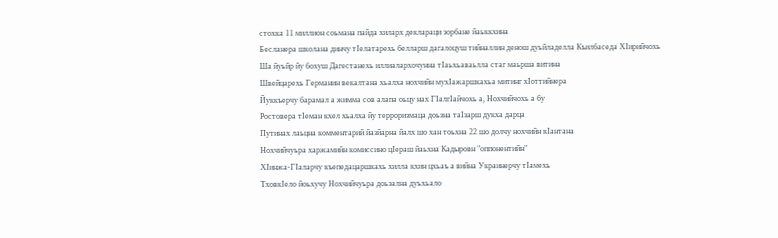стохка 11 миллион соьмана пайда хиларх деклараци зорбане йаьккхина
Бесланера школана динчу тIелатарехь белларш дагалоцуш тийналлин денош дуьйладелла Къилбаседа ХIирийчохь
Ша йуьйр йу бохуш Дагестанехь иллиалархочунна тIаьхьаваьлла стаг маьрша витина
Швейцарехь Германин векалтана хьалха нохчийн мухIажаршкахьа митинг хIоттийнера
Йуккъерчу барамал а жимма сов алапа оьцу нах ГIалгIайчохь а, Нохчийчохь а бу
Ростовера тIеман кхел хьалха йу терроризмаца доьзна таIзарш дукха дарца
Путинах лаьцна комментарий йазйарна йалх шо хан тоьхна 22 шо долчу нохчийн кIантана
Нохчийчуьра харжамийн комиссино цIераш йаьхна Кадыровн "оппонентийн"
ХIинжа-ГIаларчу къепедацаршкахь хилла кхин цхьаъ а вийна Украинерчу тIамехь
ТховкIело йоьхучу Нохчийчуьра доьзална дуьхьало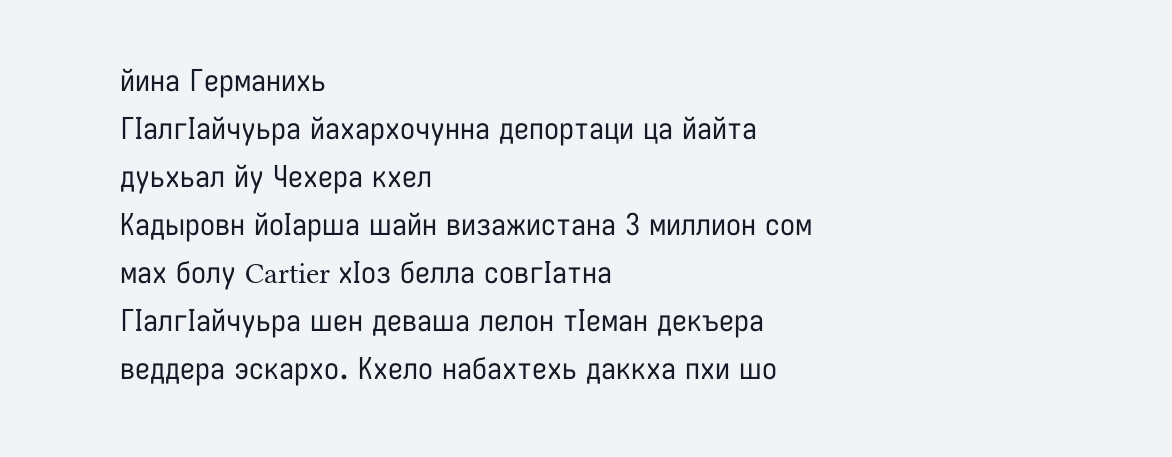йина Германихь
ГIалгIайчуьра йахархочунна депортаци ца йайта дуьхьал йу Чехера кхел
Кадыровн йоIарша шайн визажистана 3 миллион сом мах болу Cartier хIоз белла совгIатна
ГIалгIайчуьра шен деваша лелон тIеман декъера веддера эскархо. Кхело набахтехь даккха пхи шо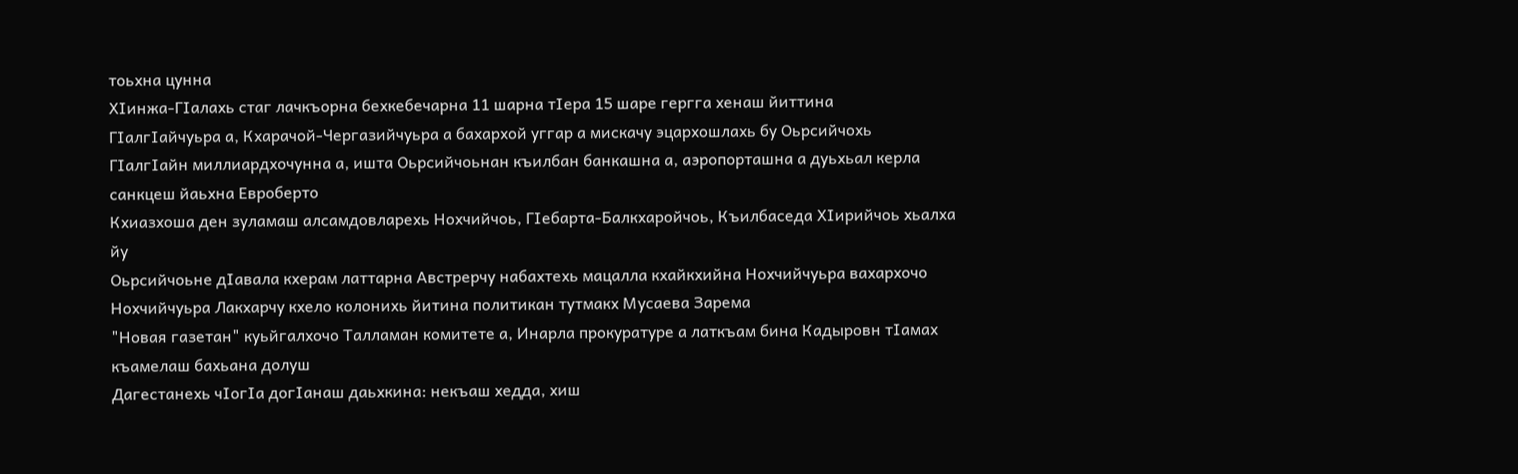тоьхна цунна
ХIинжа-ГIалахь стаг лачкъорна бехкебечарна 11 шарна тIера 15 шаре гергга хенаш йиттина
ГIалгIайчуьра а, Кхарачой-Чергазийчуьра а бахархой уггар а мискачу эцархошлахь бу Оьрсийчохь
ГIалгIайн миллиардхочунна а, ишта Оьрсийчоьнан къилбан банкашна а, аэропорташна а дуьхьал керла санкцеш йаьхна Евроберто
Кхиазхоша ден зуламаш алсамдовларехь Нохчийчоь, ГIебарта-Балкхаройчоь, Къилбаседа ХIирийчоь хьалха йу
Оьрсийчоьне дIавала кхерам латтарна Австрерчу набахтехь мацалла кхайкхийна Нохчийчуьра вахархочо
Нохчийчуьра Лакхарчу кхело колонихь йитина политикан тутмакх Мусаева Зарема
"Новая газетан" куьйгалхочо Талламан комитете а, Инарла прокуратуре а латкъам бина Кадыровн тӀамах къамелаш бахьана долуш
Дагестанехь чӀогIа догӀанаш даьхкина: некъаш хедда, хиш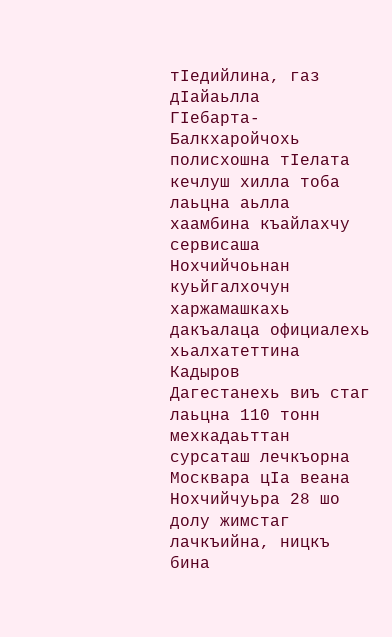тIедийлина, газ дIайаьлла
ГӀебарта-Балкхаройчохь полисхошна тӀелата кечлуш хилла тоба лаьцна аьлла хаамбина къайлахчу сервисаша
Нохчийчоьнан куьйгалхочун харжамашкахь дакъалаца официалехь хьалхатеттина Кадыров
Дагестанехь виъ стаг лаьцна 110 тонн мехкадаьттан сурсаташ лечкъорна
Москвара цIа веана Нохчийчуьра 28 шо долу жимстаг лачкъийна, ницкъ бина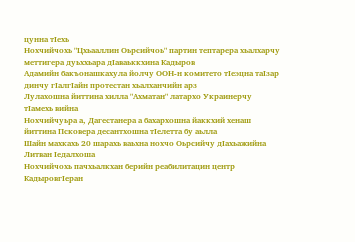цунна тIехь
Нохчийчохь "Цхьааллин Оьрсийчоь" партин тептарера хьалхарчу меттигера дуьххьара дӀаваьккхина Кадыров
Адамийн бакъонашкахула йолчу ООН-н комитето тӀеэцна таIзар динчу гӀалгӀайн протестан хьалханчийн арз
Лулахошна йиттина хилла "Ахматан" латархо Украинерчу тIамехь вийна
Нохчийчуьра а, Дагестанера а бахархошна йаккхий хенаш йиттина Псковера десантхошна тIелетта бу аьлла
Шайн махкахь 20 шарахь ваьхна нохчо Оьрсийчу дIахьажийна Литван Iедалхоша
Нохчийчохь пачхьалкхан берийн реабилитацин центр КадыровгIеран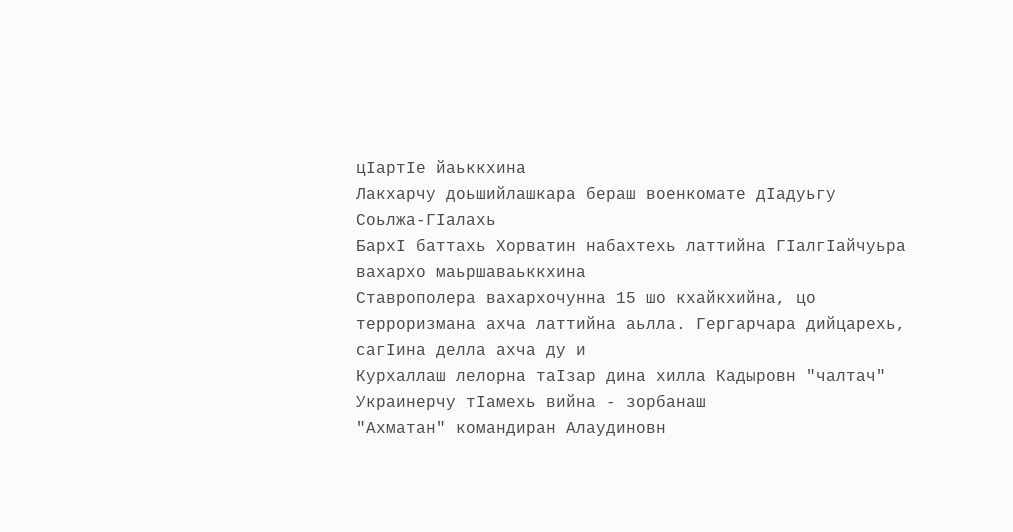цIартIе йаьккхина
Лакхарчу доьшийлашкара бераш военкомате дIадуьгу Соьлжа-ГIалахь
БархI баттахь Хорватин набахтехь латтийна ГIалгIайчуьра вахархо маьршаваьккхина
Ставрополера вахархочунна 15 шо кхайкхийна, цо терроризмана ахча латтийна аьлла. Гергарчара дийцарехь, сагIина делла ахча ду и
Курхаллаш лелорна таIзар дина хилла Кадыровн "чалтач" Украинерчу тIамехь вийна - зорбанаш
"Ахматан" командиран Алаудиновн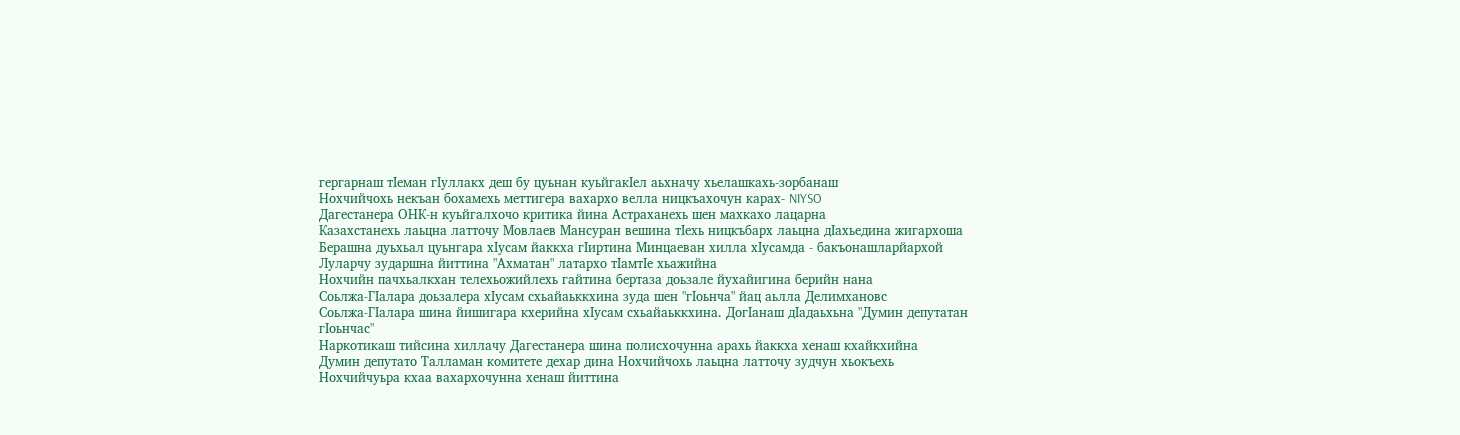гергарнаш тIеман гIуллакх деш бу цуьнан куьйгакIел аьхначу хьелашкахь-зорбанаш
Нохчийчохь некъан бохамехь меттигера вахархо велла ницкъахочун карах- NIYSO
Дагестанера ОНК-н куьйгалхочо критика йина Астраханехь шен махкахо лацарна
Казахстанехь лаьцна латточу Мовлаев Мансуран вешина тIехь ницкъбарх лаьцна дIахьедина жигархоша
Берашна дуьхьал цуьнгара хIусам йаккха гIиртина Минцаеван хилла хIусамда - бакъонашларйархой
Луларчу зударшна йиттина "Ахматан" латархо тIамтIе хьажийна
Нохчийн пачхьалкхан телехьожийлехь гайтина бертаза доьзале йухайигина берийн нана
Соьлжа-ГIалара доьзалера хIусам схьайаьккхина зуда шен "гIоьнча" йац аьлла Делимхановс
Соьлжа-ГIалара шина йишигара кхерийна хIусам схьайаьккхина. ДогIанаш дIадаьхьна "Думин депутатан гIоьнчас"
Наркотикаш тийсина хиллачу Дагестанера шина полисхочунна арахь йаккха хенаш кхайкхийна
Думин депутато Талламан комитете дехар дина Нохчийчохь лаьцна латточу зудчун хьокъехь
Нохчийчуьра кхаа вахархочунна хенаш йиттина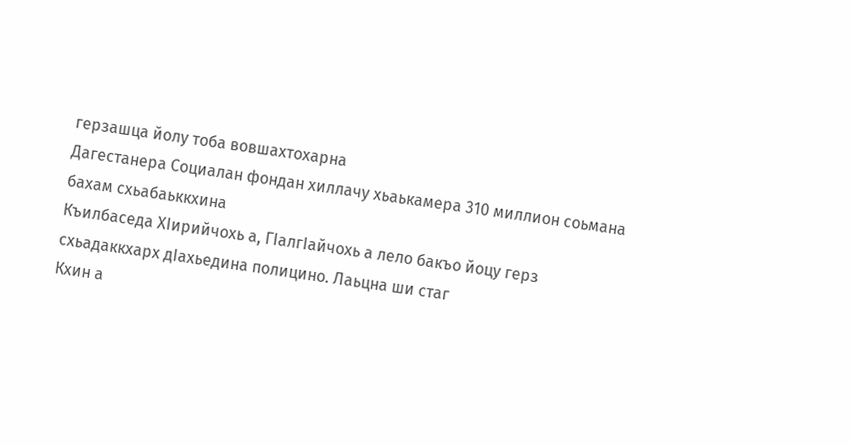герзашца йолу тоба вовшахтохарна
Дагестанера Социалан фондан хиллачу хьаькамера 310 миллион соьмана бахам схьабаьккхина
Къилбаседа ХIирийчохь а, ГIалгIайчохь а лело бакъо йоцу герз схьадаккхарх дIахьедина полицино. Лаьцна ши стаг
Кхин а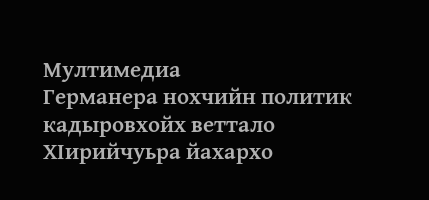Мултимедиа
Германера нохчийн политик кадыровхойх веттало
ХIирийчуьра йахархо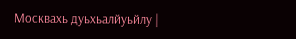Москвахь дуьхьалйуьйлу |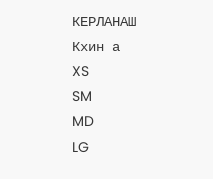КЕРЛАНАШ
Кхин а
XS
SM
MD
LG